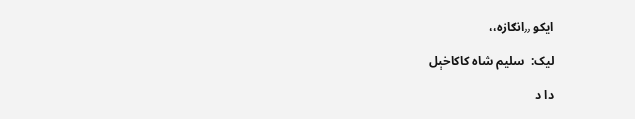ايکو ٫٫انګازه،،

ليک:  سليم شاه کاکاخېل

دا د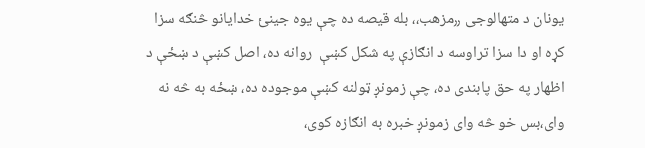يونان د متهالوجی ٫٫مزهب،، بله قيصه ده چې يوه جينئ خدايانو څنګه سزا کړه او دا سزا تراوسه د انګازې په شکل کښې  روانه ده، اصل کښې د ښځې د اظهار په حق پابندی ده، چې زمونږ ټولنه کښې موجوده ده، ښځه به څه نه وای،بس خو څه وای زمونږ خبره به انګازه کوی،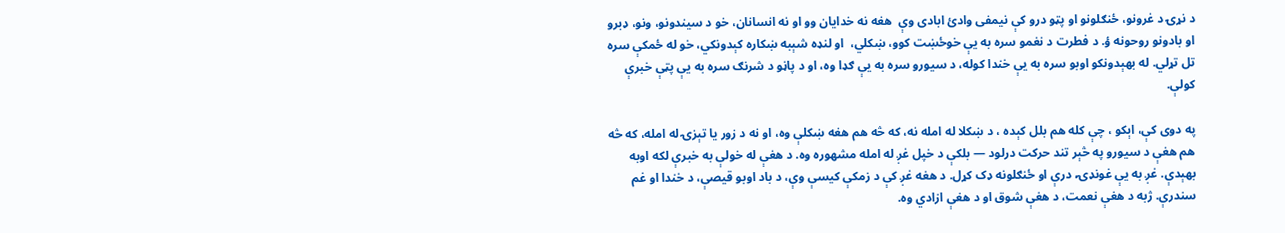د نړۍ د غرونو، ځنګلونو او پټو درو کې نيمفی وادئ ابادی وې  هغه نه خدایان وو او نه انسانان، خو د سيندونو، ونو، ډبرو او بادونو روحونه ؤ. د فطرت د نغمو سره به يې خوځښت کوو، ښکلي،  او لنډه شېبه ښکاره کېدونکي، خو له ځمکې سره تل تړلي. له بهېدونکو اوبو سره به يې خندا کوله، د سيورو سره به يې ګډا وه، او د پاڼو د شرنګ سره به يې پټې خبرې کولې.

په دوی کې، اېکو ، چې کله هم بلل کېده ، د ښکلا له امله نه، که څه هم هغه ښکلې وه، او نه د زور يا تېزۍ له امله، که څه هم هغې د سيورو په څېر تند حرکت درلود — بلکې د خپل غږ له امله مشهوره وه. د هغې له خولې به خبرې لکه اوبه بهېدې. غږ به يې غونډۍ، درې او ځنګلونه ډک کړل. د هغه غږ کې د زمکې کيسې وې، د باد اوبو قیصې، د خندا او غم سندرې. ژبه د هغې نعمت، د هغې شوق او د هغې ازادي وه.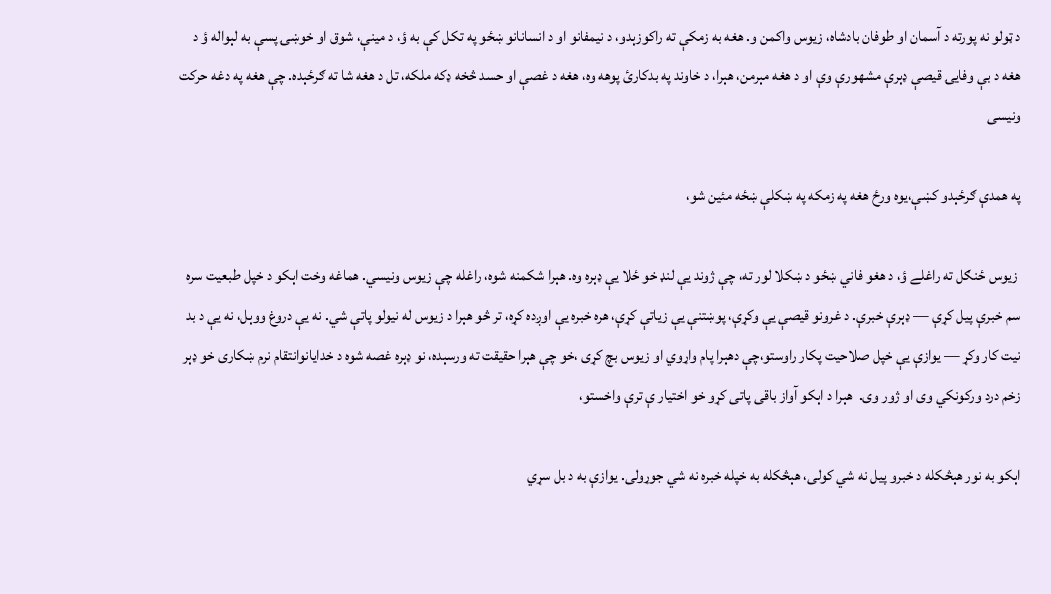د ټولو نه پورته د آسمان او طوفان بادشاه، زيوس واکمن و. هغه به زمکې ته راکوزېدو، د نيمفانو او د انسانانو ښځو په تکل کې به ؤ، د مينې، شوق او خوښۍ پسې به لېواله ؤ د هغه د بې وفايۍ قيصې ډېرې مشهورې وې او د هغه مېرمن، هېرا، د خاوند په بدکارئ پوهه وه، هغه د غصې او حسد څخه ډکه ملکه، تل د هغه شا ته ګرځېده. چې هغه په دغه حرکت ونيسی

په همدې ګرځېدو کښې،يوه ورځ هغه په زمکه په ښکلې ښځه مئين شو،

 زيوس ځنګل ته راغلے ؤ، د هغو فاني ښځو د ښکلا لور ته، چې ژوند يې لنډ خو ځلا يې ډېره وه. هېرا شکمنه شوه، راغله چې زيوس ونیسي. هماغه وخت اېکو د خپل طبعيت سره سم خبرې پیل کړې — ډېرې خبرې. د غرونو قيصې يې وکړې، پوښتنې يې زياتې کړې، هره خبره يې اوږده کړه، تر څو هېرا د زيوس له نیولو پاتې شي. نه يې دروغ ووېل، نه يې د بد نيت کار وکړ — یوازې يې خپل صلاحيت پکار راوستو،چې دهېرا پام واړوي او زيوس بچ کړی ،خو چې هېرا حقيقت ته ورسېده، نو ډېره غصه شوه د خدايانوانتقام نرم ښکاری خو ډېر زخم درد ورکونکي وی او ژور وی.  هېرا د اېکو آواز باقی پاتی کړو خو اختيار ې ترې واخستو،

اېکو به نور هېڅکله د خبرو پيل نه شي کولی، هېڅکله به خپله خبره نه شي جوړولی. یوازې به د بل سړي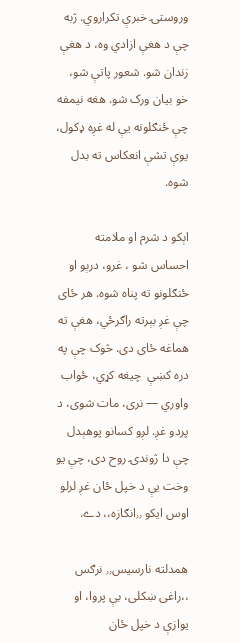وروستۍ خبرې تکراروي. ژبه چې د هغې ازادي وه، د هغې زندان شو. شعور پاتې شو، خو بیان ورک شو. هغه نيمفه چې ځنګلونه يې له غږه ډکول، يوې تشې انعکاس ته بدل شوه.

اېکو د شرم او ملامته احساس شو ، غرو، درېو او ځنګلونو ته پناه شوه. هر ځای چې غږ بېرته راګرځي، هغې ته هماغه ځای دی. څوک چې په دره کښې  چیغه کړي، ځواب واوري — نری، مات شوی، د پردو غږ. لږو کسانو پوهېدل چې دا ژوندۍ روح دی، چې يو وخت يې د خپل ځان غږ لرلو اوس ايکو ٫٫انګازه،، دے.

همدلته نارسیس٫٫ نرګس ،،راغی ښکلی، بې پروا، او یوازې د خپل ځان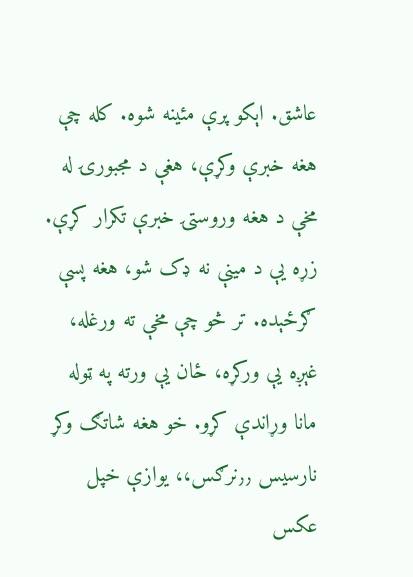عاشق. اېکو پرې مئينه شوه. کله چې هغه خبرې وکړې، هغې د مجبورۍ له مخې د هغه وروستۍ خبرې تکرار کړې. زړه يې د مینې نه ډک شو، هغه پسې ګرځېده. تر څو چې مخې ته ورغله، غېږه يې ورکړه، ځان يې ورته په ټوله مانا وړاندې کړو. خو هغه شاتګ وکړ نارسیس ٫٫نرګس،، یوازې خپل عکس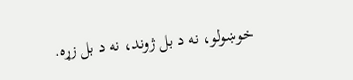خوښولو، نه د بل ژوند، نه د بل زړه.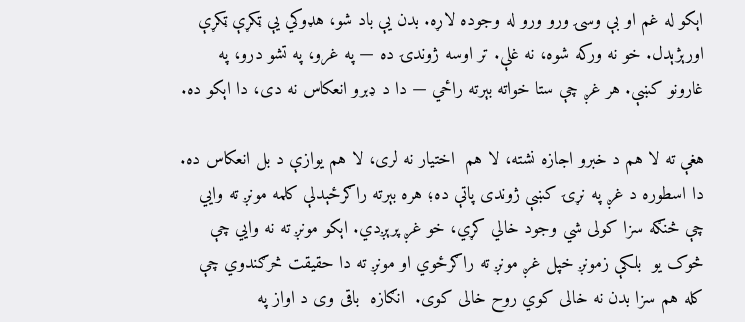اېکو له غم او بې وسۍ ورو ورو له وجوده لاړه. بدن يې باد شو، هډوکي يې ټکړې ټکړې اورېژېدل. خو نه ورکه شوه، نه غلې. تر اوسه ژوندۍ ده — په غرو، په تشو درو، په غارونو کښې. هر غږ چې ستا خواته بېرته راځي — دا د ډبرو انعکاس نه دی، دا اېکو ده.

هغې ته لا هم د خبرو اجازه نشته، لا هم  اختيار نه لری، لا هم يوازې د بل انعکاس ده. دا اسطوره د غږ په نړۍ کښې ژوندی پاتې ده؛ هره بېرته راګرځېدلې کلمه مونږ ته وايي چې څنګه سزا کولی شي وجود خالي کړي، خو غږ پرېږدي. اېکو مونږ ته نه وايي چې څوک يو  بلکې زمونږ خپل غږ مونږ ته راګرځوي او مونږ ته دا حقيقت څرګندوي چې کله هم سزا بدن نه خالی کوي روح خالی کوی.  انګازه  باقی وی د اواز په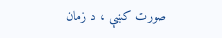صورت کښې ، د زمان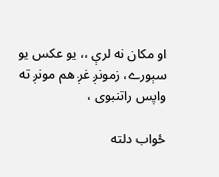او مکان نه لرې ،، يو عکس يو سېورے، زمونږ غږ هم مونږ ته واپس راتنبوی ،

ځواب دلته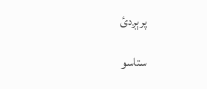پرېږدئ

ستاسو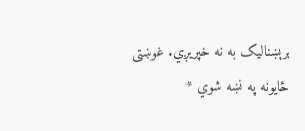برېښناليک به نه خپريږي. غوښتى ځایونه په نښه شوي *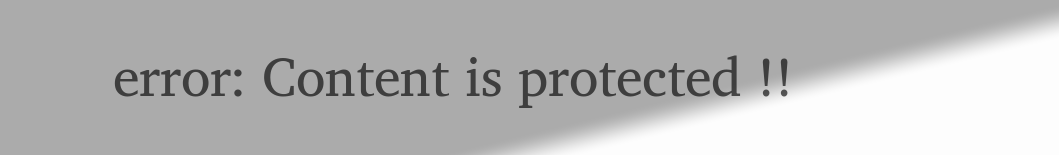error: Content is protected !!